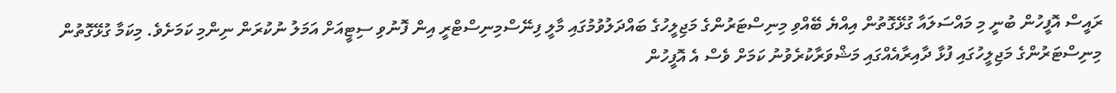ރައީސް އޮފީހުން ބުނީ މި މައްސަލައާ ގުޅޭގޮތުން އިއްޔެ ބޭއްވި މިނިސްޓަރުންގެ މަޖިލީހުގެ ބައްދަލުވުމުގައި މާލީ ފިނޭސްމިނިސްޓްރީ އިން ފޮނުވި ސިޓީއަށް އަމަލު ނުކުރަން ނިންމި ކަމަށެވެ. މިކަމާ ގުޅޭގޮތުން މިނިސްޓަރުންގެ މަޖިލީހުގައި ފުޅާ ދާއިރާއެއްގައި މަޝްވަރާކުރެވުނު ކަމަށް ވެސް އެ އޮފީހުން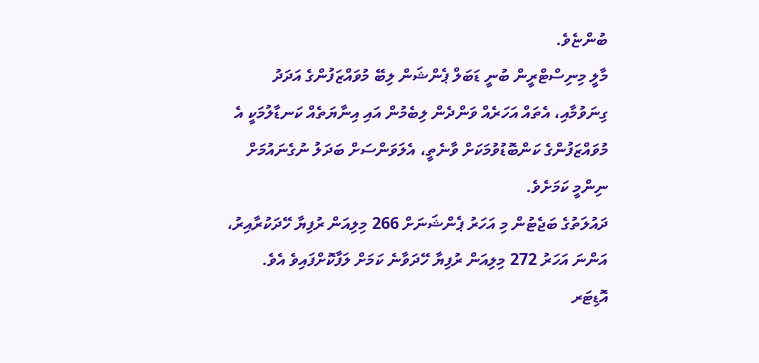ބުންޏެވެ.
މާލީ މިނިސްޓްރީން ބުނީ ޑަބަލް ޕެންޝަން ލިބޭ މުވައްޒަފުންގެ އަދަދު ގިނަވުމާއި، އެތައް އަހަރެއް ވަންދެން ލިބެމުން އައި އިނާޔަތެއް ކަނޑާލުމަކީ އެ މުވައްޒަފުންގެ ކަންބޮޑުވުމަކަށް ވާނެތީ، އެލަވަންސަށް ބަދަލު ނުގެނައުމަށް ނިންމީ ކަމަށެވެ.
ދައުލަތުގެ ބަޖެޓުން މި އަހަރު ޕެންޝަނަށް 266 މިލިއަން ރުފިޔާ ހޭދަކުރާއިރު، އަންނަ އަހަރު 272 މިލިއަން ރުފިޔާ ހޭދަވާނެ ކަމަށް ލަފާކޮށްފައިވެ އެވެ. އޮޑިޓަރ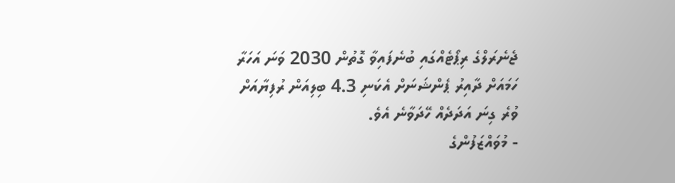ޖެނެރަލްގެ ރިޕޯޓެއްގައި ބުނެފައިވާ ގޮތުން 2030 ވަނަ އަހަރާ ހަމައަށް ދާއިރު ޕެންޝަނަށް އެކަނި 4.3 ބިލިއަން ރުފިޔާއަށް ވުރެ ގިނަ އަދަދެއް ހޭދަވާނެ އެވެ.
- މުވައްޒަފުންގެ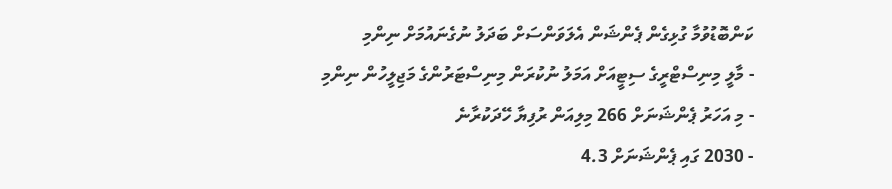ކަންބޮޑުވުމާ ގުޅިގެން ޕެންޝަން އެލަވަންސަށް ބަދަލު ނުގެނައުމަށް ނިންމި
- މާލީ މިނިސްޓްރީގެ ސިޓީއަށް އަމަލު ނުކުރަން މިނިސްޓަރުންގެ މަޖިލީހުން ނިންމި
- މި އަހަރު ޕެންޝަނަށް 266 މިލިއަން ރުފިޔާ ހޭދަކުރާނެ
- 2030 ގައި ޕެންޝަނަށް 4.3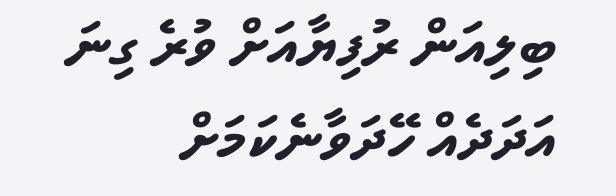ބިލިއަން ރުފިޔާއަށް ވުރެ ގިނަ އަދަދެއް ހޭދަވާނެކަމަށް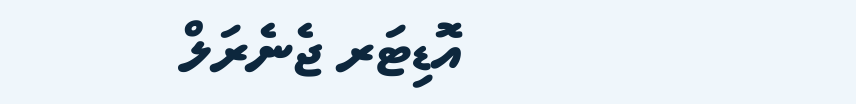އޮޑިޓަރ ޖެނެރަލް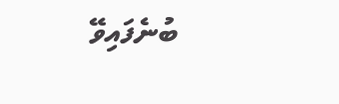ބުނެފައިވޭ